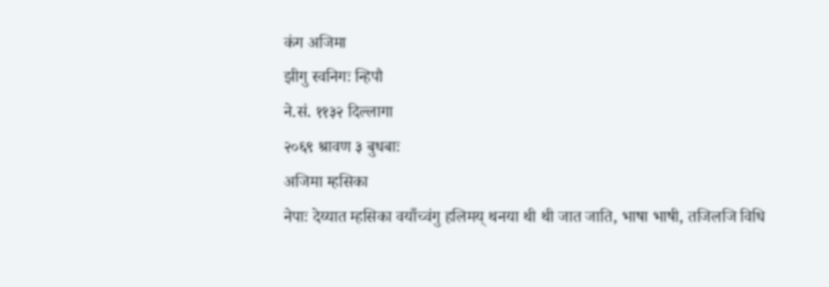कंग अजिमा
झीगु स्वनिगः न्हिपौ
ने.सं. ११३२ दिल्लागा
२०६९ श्रावण ३ बुधबाः
अजिमा म्हसिका
नेपाः देय्यात म्हसिका वयाँच्वंगु हलिमय् थनया थी थी जात जाति, भाषा भाषी, तजिलजि विधि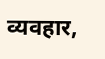व्यवहार,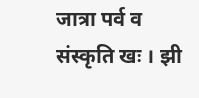जात्रा पर्व व संस्कृति खः । झी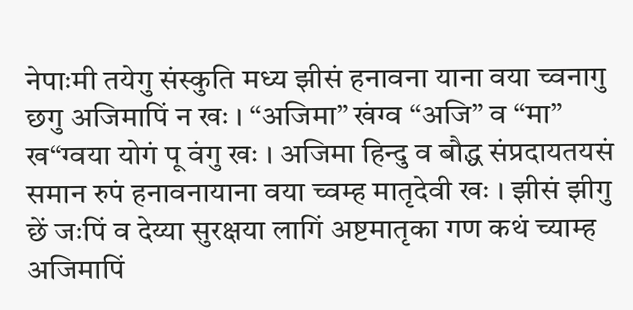नेपाःमी तयेगु संस्कुति मध्य झीसं हनावना याना वया च्वनागु छगु अजिमापिं न खः । “अजिमा” खंग्व “अजि” व “मा” ख“ग्वया योगं पू वंगु खः । अजिमा हिन्दु व बौद्ध संप्रदायतयसं समान रुपं हनावनायाना वया च्वम्ह मातृदेवी खः । झीसं झीगु छें जःपिं व देय्या सुरक्षया लागिं अष्टमातृका गण कथं च्याम्ह अजिमापिं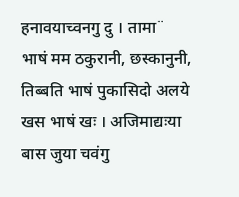हनावयाच्वनगु दु । तामा¨ भाषं मम ठकुरानी, छस्कानुनी, तिब्बति भाषं पुकासिदो अलये खस भाषं खः । अजिमाद्यःया बास जुया चवंगु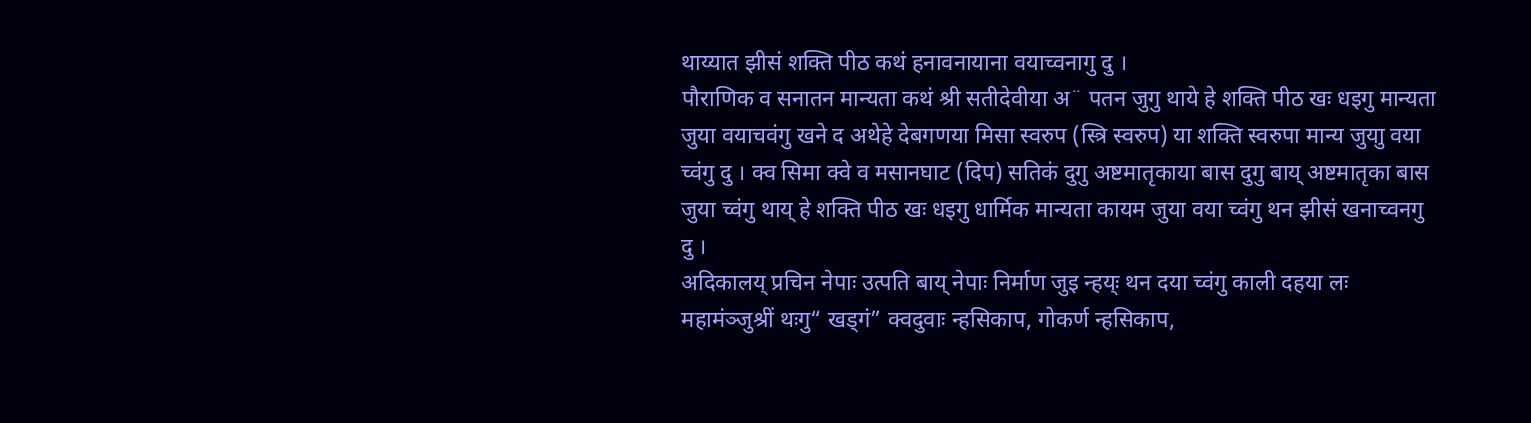थाय्यात झीसं शक्ति पीठ कथं हनावनायाना वयाच्वनागु दु ।
पौराणिक व सनातन मान्यता कथं श्री सतीदेवीया अ¨ पतन जुगु थाये हे शक्ति पीठ खः धइगु मान्यता जुया वयाचवंगु खने द अथेहे देबगणया मिसा स्वरुप (स्त्रि स्वरुप) या शक्ति स्वरुपा मान्य जुयाु वया च्वंगु दु । क्व सिमा क्वे व मसानघाट (दिप) सतिकं दुगु अष्टमातृकाया बास दुगु बाय् अष्टमातृका बास जुया च्वंगु थाय् हे शक्ति पीठ खः धइगु धार्मिक मान्यता कायम जुया वया च्वंगु थन झीसं खनाच्वनगु दु ।
अदिकालय् प्रचिन नेपाः उत्पति बाय् नेपाः निर्माण जुइ न्हय्ः थन दया च्वंगु काली दहया लः महामंञ्जुश्रीं थःगु“ खड्गं” क्वदुवाः न्हसिकाप, गोकर्ण न्हसिकाप,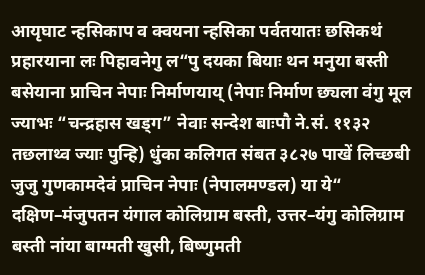आयृघाट न्हसिकाप व क्वयना न्हसिका पर्वतयातः छसिकथं प्रहारयाना लः पिहावनेगु ल“पु दयका बियाः थन मनुया बस्ती बसेयाना प्राचिन नेपाः निर्माणयाय् (नेपाः निर्माण छ्यला वंगु मूल ज्याभः “चन्द्रहास खड्ग” नेवाः सन्देश बाःपौ ने.सं. ११३२ तछलाथ्व ज्याः पुन्हि) धुंका कलिगत संबत ३८२७ पाखें लिच्छबी जुजु गुणकामदेवं प्राचिन नेपाः (नेपालमण्डल) या ये“ दक्षिण–मंजुपतन यंगाल कोलिग्राम बस्ती, उत्तर–यंगु कोलिग्राम बस्ती नांया बाग्मती खुसी, बिष्णुमती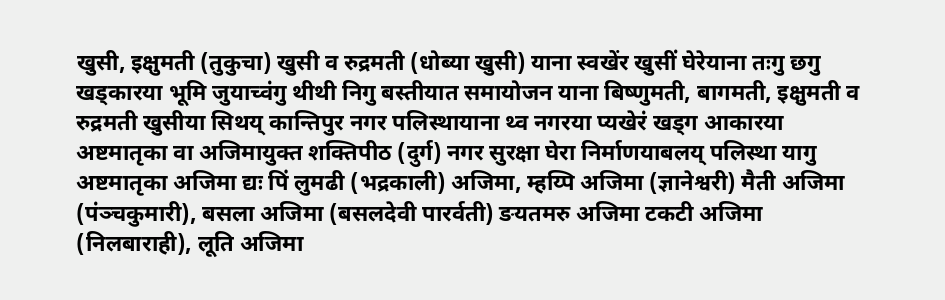खुसी, इक्षुमती (तुकुचा) खुसी व रुद्रमती (धोब्या खुसी) याना स्वखेंर खुसीं घेरेयाना तःगु छगु खड्कारया भूमि जुयाच्वंगु थीथी निगु बस्तीयात समायोजन याना बिष्णुमती, बागमती, इक्षुमती व रुद्रमती खुसीया सिथय् कान्तिपुर नगर पलिस्थायाना थ्व नगरया प्यखेरं खड्ग आकारया अष्टमातृका वा अजिमायुक्त शक्तिपीठ (दुर्ग) नगर सुरक्षा घेरा निर्माणयाबलय् पलिस्था यागु अष्टमातृका अजिमा द्यः पिं लुमढी (भद्रकाली) अजिमा, म्हय्पि अजिमा (ज्ञानेश्वरी) मैती अजिमा (पंञ्चकुमारी), बसला अजिमा (बसलदेवी पारर्वती) ङयतमरु अजिमा टकटी अजिमा (निलबाराही), लूति अजिमा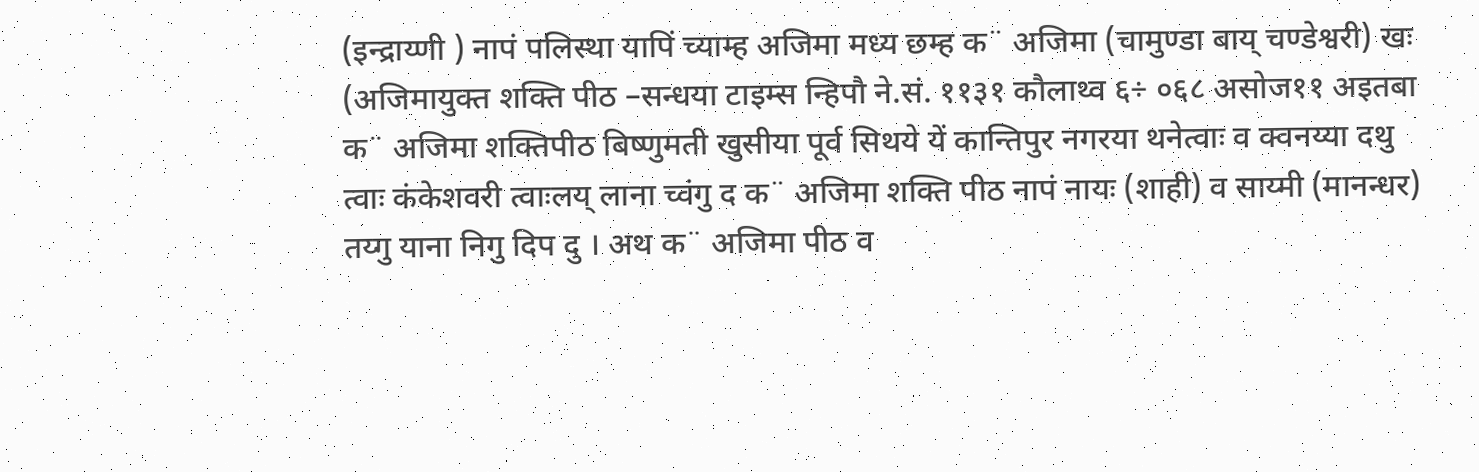(इन्द्राय्णी ) नापं पलिस्था यापिं च्याम्ह अजिमा मध्य छम्ह क¨ अजिमा (चामुण्डा बाय् चण्डेश्वरी) खः (अजिमायुक्त शक्ति पीठ –सन्धया टाइम्स न्हिपौ ने.सं. ११३१ कौलाथ्व ६÷ ०६८ असोज११ अइतबा
क¨ अजिमा शक्तिपीठ बिष्णुमती खुसीया पूर्व सिथये यें कान्तिपुर नगरया थनेत्वाः व क्वनय्या दथु त्वाः कंकेशवरी त्वाःलय् लाना च्वंगु द क¨ अजिमा शक्ति पीठ नापं नायः (शाही) व साय्मी (मानन्धर) तय्गु याना निगु दिप दु । अथ क¨ अजिमा पीठ व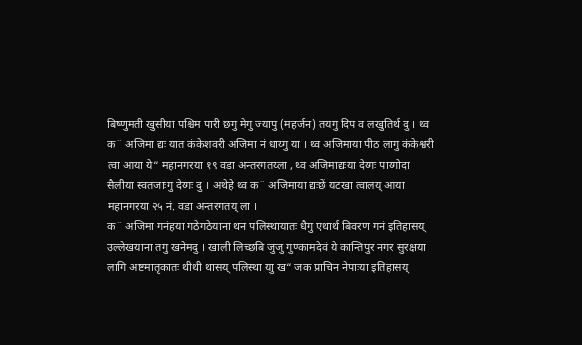बिष्णुमती खुसीया पश्चिम पारी छगु मेगु ज्यापु (महर्जन) तयगु दिप व लखुतिर्थ दु । थ्व क¨ अजिमा द्यः यात कंकेशवरी अजिमा नं धाय्गु या । थ्व अजिमाया पीठ लागु कंकेश्वरी त्वा आया ये“ महानगरया १९ वडा अन्तरगतय्ला , थ्व अजिमाद्यःया देय्गः पाय्गोदा सैलीया स्वतजाःगु देय्गः दु । अथेहे थ्व क¨ अजिमाया द्यःछें यटखा त्वालय् आया महानगरया २५ नं. वडा अन्तरगतय् ला ।
क¨ अजिमा गनंहया गठेगठेयाना थन पलिस्थायातः धैगु एथार्थ बिवरण गनं इतिहासय् उल्लेखयाना तगु खनेमदु । खाली लिच्छबि जुजु गुण्कामदेवं ये कान्तिपुर नगर सुरक्षया लागि अष्टमातृकातः थीथी थासय् पलिस्था याु ख“ जक प्राचिन नेपाःया इतिहासय्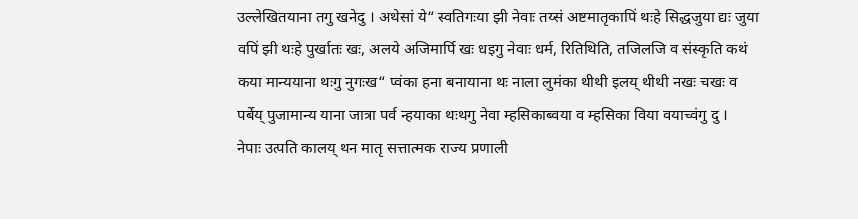उल्लेखितयाना तगु खनेदु । अथेसां ये“ स्वतिगःया झी नेवाः तय्सं अष्टमातृकापिं थःहे सिद्धजुया द्यः जुया वपिं झी थःहे पुर्खातः खः, अलये अजिमार्पि खः धइगु नेवाः धर्म, रितिथिति, तजिलजि व संस्कृति कथं कया मान्ययाना थःगु नुगःख“ प्वंका हना बनायाना थः नाला लुमंका थीथी इलय् थीथी नखः चखः व पर्बेय् पुजामान्य याना जात्रा पर्व न्हयाका थःथगु नेवा म्हसिकाब्वया व म्हसिका विया वयाच्वंगु दु ।
नेपाः उत्पति कालय् थन मातृ सत्तात्मक राज्य प्रणाली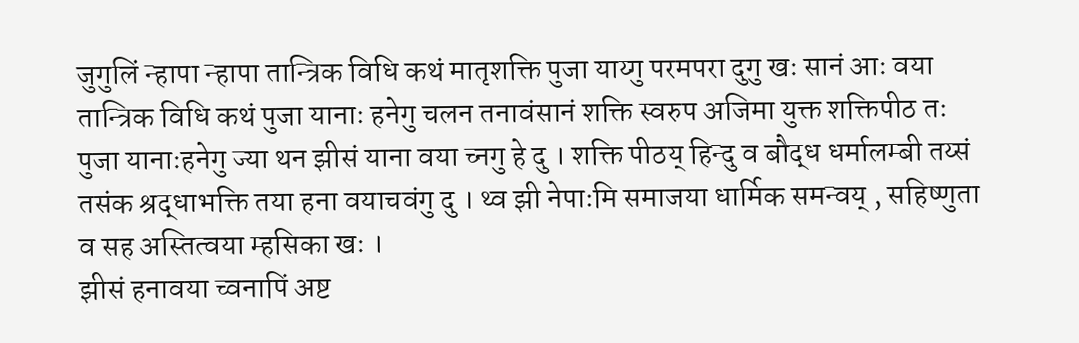जुगुलिं न्हापा न्हापा तान्त्रिक विधि कथं मातृशक्ति पुजा याय्गु परमपरा दुगु खः सानं आः वया तान्त्रिक विधि कथं पुजा यानाः हनेगु चलन तनावंसानं शक्ति स्वरुप अजिमा युक्त शक्तिपीठ तः पुजा यानाःहनेगु ज्या थन झीसं याना वया च्नगु हे दु । शक्ति पीठय् हिन्दु व बौद्ध धर्मालम्बी तय्सं तसंक श्रद्धाभक्ति तया हना वयाचवंगु दु । थ्व झी नेपाःमि समाजया धार्मिक समन्वय् , सहिष्णुता व सह अस्तित्वया म्हसिका खः ।
झीसं हनावया च्वनापिं अष्ट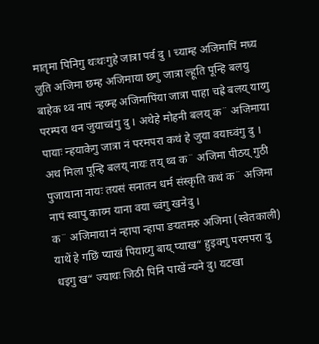मातृमा पिनिगु थःथःगुहे जात्रा पर्व दु । च्याम्ह अजिमापिं मध्य लुति अजिमा छम्ह अजिमाया छगु जात्रा ल्हूति पून्हि बलयु बाहेक थ्व नापं न्हय्म्ह अजिमापिंया जात्रा पाहा चह्रे बलय् याय्गु परम्परा थन जुयाच्वंगु दु । अथेहे मोहनी बलय् क¨ अजिमाया पायाः न्हयाकेगु जात्रा नं परमपरा कथं हे जुया वयाच्वंगु दु । अथ मिला पून्हि बलय् नायः तय् थ्व क¨ अजिमा पीठय् गुठी पुजायाना नायः तयसं सनातन धर्म संस्कृति कथं क¨ अजिमा नापं स्वापु काय्म याना वया च्वंगु खनेदु ।
क¨ अजिमाया नं न्हापा न्हापा ङयतमरु अजिमा (स्वेतकाली) याथें हे गछिं प्याखं पियाय्गु बाय् प्याख“ हुइक्गु परमपरा दु धइगु ख“ ज्याथः जिठी पिनि पाखें न्यने दु। यटखा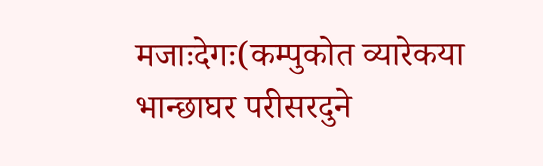मजाःदेगः(कम्पुकोत व्यारेकया भान्छाघर परीसरदुने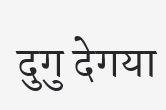दुगु देगया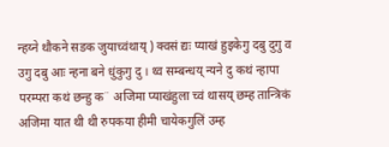न्हय्ने थौकने सडक जुयाच्वंथाय् ) क्वसं द्यः प्याखं हुइकेगु दबु दुगु व उगु दबु आः न्हना बने धुंकुगु दु । थ्व सम्बन्धय् न्यने दु कथं न्हापा परम्परा कथं छन्हु क¨ अजिमा प्याखंहुला च्वं थासय् छम्ह तान्त्रिकं अजिमा यात थी थी रुपकया हीमी चायेकगुलिं उम्ह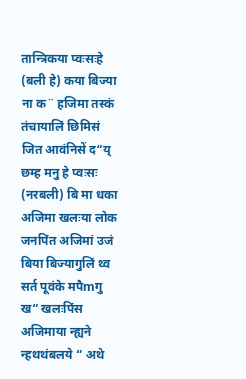तान्त्रिकया प्वःसःहे (बली हे) कया बिज्या ना क¨ हजिमा तस्कं तंचायालिं छिमिसं जित आवंनिसें द“य् छम्ह मनु हे प्वःसः (नरबली) बि मा धका अजिमा खलःया लोक जनपिंत अजिमां उजं बिया बिज्यागुलिं थ्व सर्त पूवंके मपैmगु ख“ खलःपिंस अजिमाया न्ह्यने न्हथथंबलये “ अथे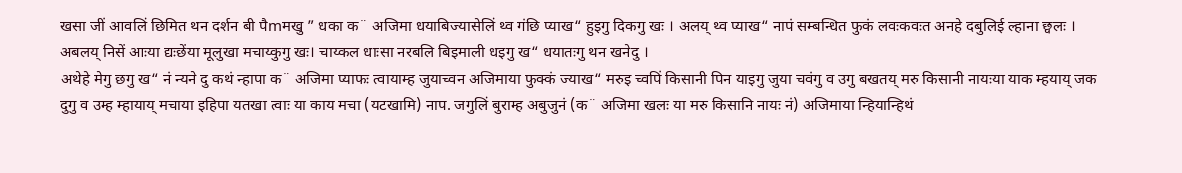खसा जीं आवलिं छिमित थन दर्शन बी पैmमखु ” धका क¨ अजिमा धयाबिज्यासेलिं थ्व गंछि प्याख“ हुइगु दिकगु खः । अलय् थ्व प्याख“ नापं सम्बन्धित फुकं लवःकवःत अनहे दबुलिई ल्हाना छ्वलः । अबलय् निसें आःया द्यःछेंया मूलुखा मचाय्कुगु खः। चाय्कल धाःसा नरबलि बिइमाली धइगु ख“ धयातःगु थन खनेदु ।
अथेहे मेगु छगु ख“ नं न्यने दु कथं न्हापा क¨ अजिमा प्याफः त्वायाम्ह जुयाच्वन अजिमाया फुक्कं ज्याख“ मरुइ च्वपिं किसानी पिन याइगु जुया चवंगु व उगु बखतय् मरु किसानी नायःया याक म्हयाय् जक दुगु व उम्ह म्हायाय् मचाया इहिपा यतखा त्वाः या काय मचा (यटखामि) नाप. जगुलिं बुराम्ह अबुजुनं (क¨ अजिमा खलः या मरु किसानि नायः नं) अजिमाया न्हियान्हिथं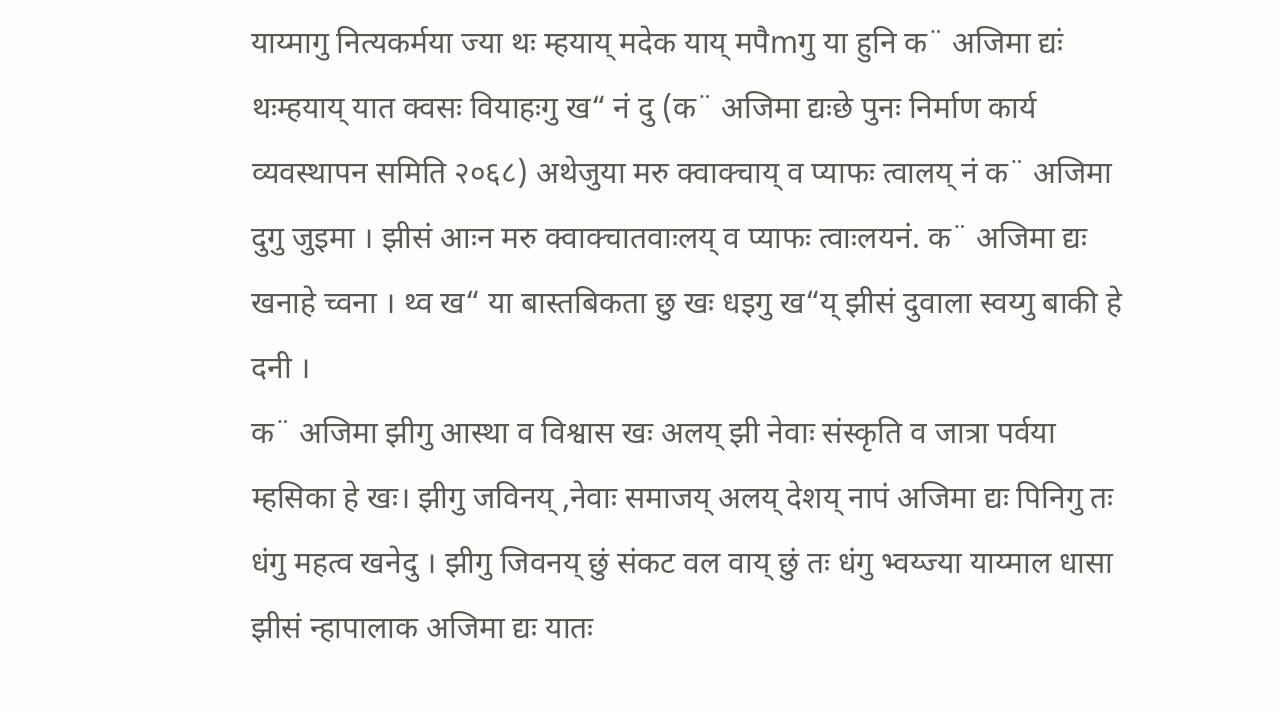याय्मागु नित्यकर्मया ज्या थः म्हयाय् मदेक याय् मपैmगु या हुनि क¨ अजिमा द्यःं थःम्हयाय् यात क्वसः वियाहःगु ख“ नं दु (क¨ अजिमा द्यःछे पुनः निर्माण कार्य व्यवस्थापन समिति २०६८) अथेजुया मरु क्वाक्चाय् व प्याफः त्वालय् नं क¨ अजिमा दुगु जुइमा । झीसं आःन मरु क्वाक्चातवाःलय् व प्याफः त्वाःलयनं. क¨ अजिमा द्यः खनाहे च्वना । थ्व ख“ या बास्तबिकता छु खः धइगु ख“य् झीसं दुवाला स्वय्गु बाकी हे दनी ।
क¨ अजिमा झीगु आस्था व विश्वास खः अलय् झी नेवाः संस्कृति व जात्रा पर्वया म्हसिका हे खः। झीगु जविनय् ,नेवाः समाजय् अलय् देशय् नापं अजिमा द्यः पिनिगु तः धंगु महत्व खनेदु । झीगु जिवनय् छुं संकट वल वाय् छुं तः धंगु भ्वय्ज्या याय्माल धासा झीसं न्हापालाक अजिमा द्यः यातः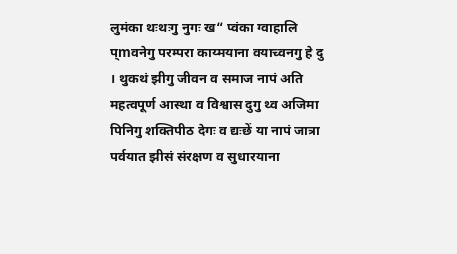लुमंका थःथःगु नुगः ख“ प्वंका ग्वाहालि प्mवनेगु परम्परा काय्मयाना वयाच्वनगु हे दु । थुकथं झीगु जीवन व समाज नापं अति महत्वपूर्ण आस्था व विश्वास दुगु थ्व अजिमा पिनिगु शक्तिपीठ देगः व द्यःछें या नापं जात्रा पर्वयात झीसं संरक्षण व सुधारयाना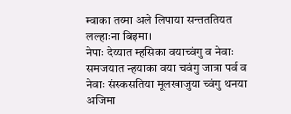म्वाका तय्मा अले लिपाया सन्तततियत लल्हाःना बिइमा।
नेपाः देय्यात म्हसिका वयाच्वंगु व नेवाः समजयात न्हयाका वया चवंगु जात्रा पर्व व नेवाः संस्कसतिया मूलखाजुया च्वंगु थनया अजिमा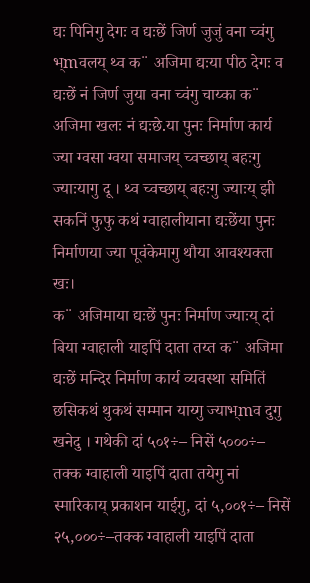द्यः पिनिगु देगः व द्यःछें जिर्ण जुजुं वना च्वंगु भ्mवलय् थ्व क¨ अजिमा द्यःया पीठ देगः व द्यःछें नं जिर्ण जुया वना च्वंगु चाय्का क¨ अजिमा खलः नं द्यःछे.या पुनः निर्माण कार्य ज्या ग्वसा ग्वया समाजय् च्वच्छाय् बहःगु ज्याःयागु दू । थ्व च्वच्छाय् बहःगु ज्याःय् झी सकनिं फुफु कथं ग्वाहालीयाना द्यःछेंया पुनः निर्माणया ज्या पूवंकेमागु थौया आवश्यक्ता खः।
क¨ अजिमाया द्यःछें पुनः निर्माण ज्याःय् दां बिया ग्वाहाली याइपिं दाता तय्त क¨ अजिमा द्यःछें मन्दिर निर्माण कार्य व्यवस्था समितिं छसिकथं थुकथं सम्मान याय्गु ज्याभ्mव दुगु खनेदु । गथेकी दां ५०१÷– निसें ५०००÷– तक्क ग्वाहाली याइपिं दाता तयेगु नां स्मारिकाय् प्रकाशन याईगु, दां ५,००१÷– निसें २५,०००÷–तक्क ग्वाहाली याइपिं दाता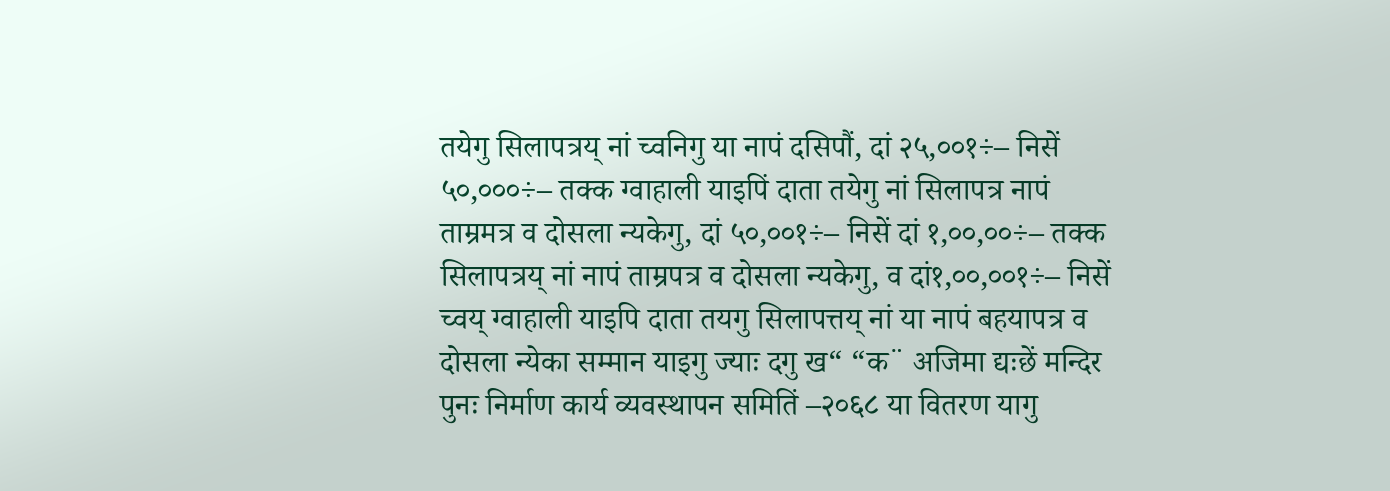तयेगु सिलापत्रय् नां च्वनिगु या नापं दसिपौं, दां २५,००१÷– निसें ५०,०००÷– तक्क ग्वाहाली याइपिं दाता तयेगु नां सिलापत्र नापं ताम्रमत्र व दोसला न्यकेगु, दां ५०,००१÷– निसें दां १,००,००÷– तक्क सिलापत्रय् नां नापं ताम्रपत्र व दोसला न्यकेगु, व दां१,००,००१÷– निसें च्वय् ग्वाहाली याइपि दाता तयगु सिलापत्तय् नां या नापं बहयापत्र व दोसला न्येका सम्मान याइगु ज्याः दगु ख“ “क¨ अजिमा द्यःछें मन्दिर पुनः निर्माण कार्य व्यवस्थापन समितिं –२०६८ या वितरण यागु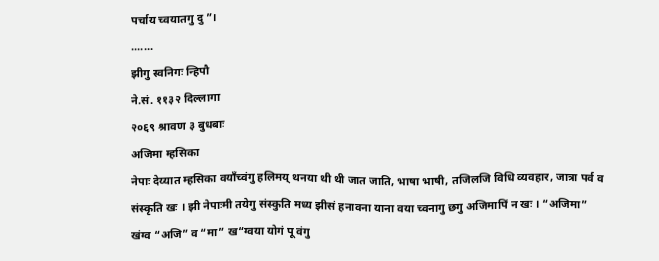पर्चाय च्वयातगु दु ”।
.......
झीगु स्वनिगः न्हिपौ
ने.सं. ११३२ दिल्लागा
२०६९ श्रावण ३ बुधबाः
अजिमा म्हसिका
नेपाः देय्यात म्हसिका वयाँच्वंगु हलिमय् थनया थी थी जात जाति, भाषा भाषी, तजिलजि विधि व्यवहार, जात्रा पर्व व संस्कृति खः । झी नेपाःमी तयेगु संस्कुति मध्य झीसं हनावना याना वया च्वनागु छगु अजिमापिं न खः । “अजिमा” खंग्व “अजि” व “मा” ख“ग्वया योगं पू वंगु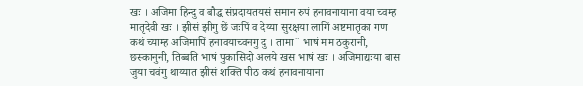खः । अजिमा हिन्दु व बौद्ध संप्रदायतयसं समान रुपं हनावनायाना वया च्वम्ह मातृदेवी खः । झीसं झीगु छें जःपिं व देय्या सुरक्षया लागिं अष्टमातृका गण कथं च्याम्ह अजिमापिं हनावयाच्वनगु दु । तामा¨ भाषं मम ठकुरानी, छस्कानुनी, तिब्बति भाषं पुकासिदो अलये खस भाषं खः । अजिमाद्यःया बास जुया चवंगु थाय्यात झीसं शक्ति पीठ कथं हनावनायाना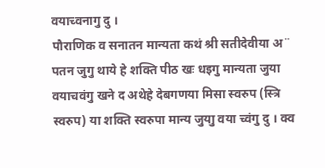वयाच्वनागु दु ।
पौराणिक व सनातन मान्यता कथं श्री सतीदेवीया अ¨ पतन जुगु थाये हे शक्ति पीठ खः धइगु मान्यता जुया वयाचवंगु खने द अथेहे देबगणया मिसा स्वरुप (स्त्रि स्वरुप) या शक्ति स्वरुपा मान्य जुयाु वया च्वंगु दु । क्व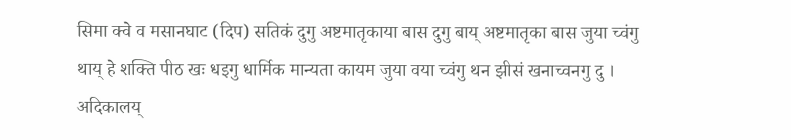सिमा क्वे व मसानघाट (दिप) सतिकं दुगु अष्टमातृकाया बास दुगु बाय् अष्टमातृका बास जुया च्वंगु थाय् हे शक्ति पीठ खः धइगु धार्मिक मान्यता कायम जुया वया च्वंगु थन झीसं खनाच्वनगु दु ।
अदिकालय्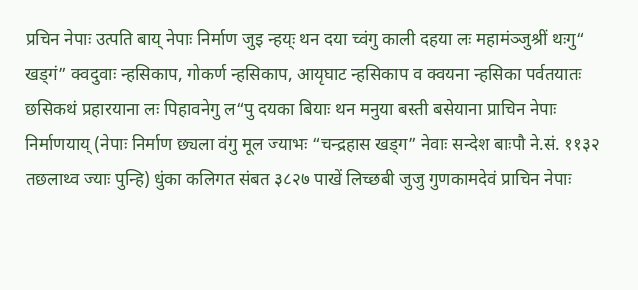प्रचिन नेपाः उत्पति बाय् नेपाः निर्माण जुइ न्हय्ः थन दया च्वंगु काली दहया लः महामंञ्जुश्रीं थःगु“ खड्गं” क्वदुवाः न्हसिकाप, गोकर्ण न्हसिकाप, आयृघाट न्हसिकाप व क्वयना न्हसिका पर्वतयातः छसिकथं प्रहारयाना लः पिहावनेगु ल“पु दयका बियाः थन मनुया बस्ती बसेयाना प्राचिन नेपाः निर्माणयाय् (नेपाः निर्माण छ्यला वंगु मूल ज्याभः “चन्द्रहास खड्ग” नेवाः सन्देश बाःपौ ने.सं. ११३२ तछलाथ्व ज्याः पुन्हि) धुंका कलिगत संबत ३८२७ पाखें लिच्छबी जुजु गुणकामदेवं प्राचिन नेपाः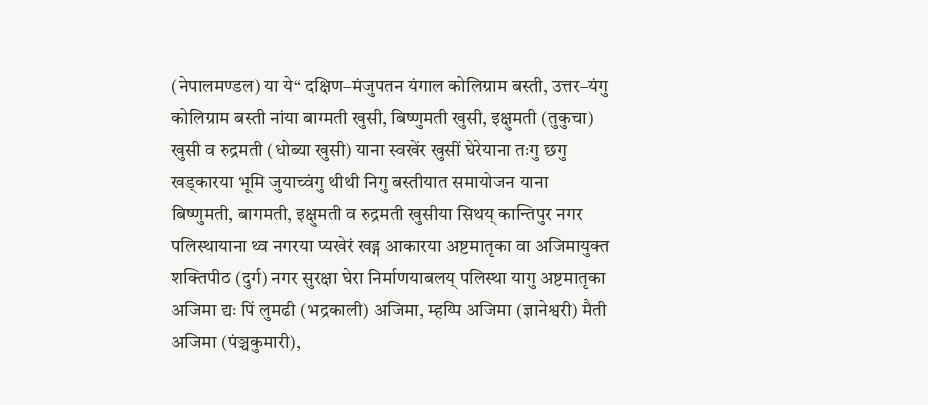(नेपालमण्डल) या ये“ दक्षिण–मंजुपतन यंगाल कोलिग्राम बस्ती, उत्तर–यंगु कोलिग्राम बस्ती नांया बाग्मती खुसी, बिष्णुमती खुसी, इक्षुमती (तुकुचा) खुसी व रुद्रमती (धोब्या खुसी) याना स्वखेंर खुसीं घेरेयाना तःगु छगु खड्कारया भूमि जुयाच्वंगु थीथी निगु बस्तीयात समायोजन याना बिष्णुमती, बागमती, इक्षुमती व रुद्रमती खुसीया सिथय् कान्तिपुर नगर पलिस्थायाना थ्व नगरया प्यखेरं खड्ग आकारया अष्टमातृका वा अजिमायुक्त शक्तिपीठ (दुर्ग) नगर सुरक्षा घेरा निर्माणयाबलय् पलिस्था यागु अष्टमातृका अजिमा द्यः पिं लुमढी (भद्रकाली) अजिमा, म्हय्पि अजिमा (ज्ञानेश्वरी) मैती अजिमा (पंञ्चकुमारी),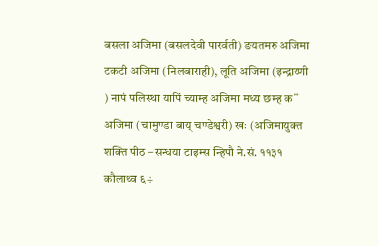बसला अजिमा (बसलदेवी पारर्वती) ङयतमरु अजिमा टकटी अजिमा (निलबाराही), लूति अजिमा (इन्द्राय्णी ) नापं पलिस्था यापिं च्याम्ह अजिमा मध्य छम्ह क¨ अजिमा (चामुण्डा बाय् चण्डेश्वरी) खः (अजिमायुक्त शक्ति पीठ –सन्धया टाइम्स न्हिपौ ने.सं. ११३१ कौलाथ्व ६÷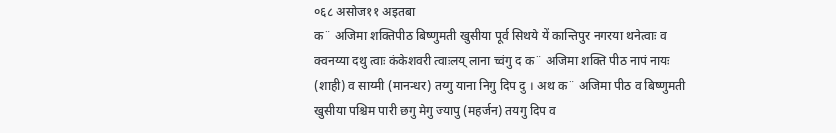०६८ असोज११ अइतबा
क¨ अजिमा शक्तिपीठ बिष्णुमती खुसीया पूर्व सिथये यें कान्तिपुर नगरया थनेत्वाः व क्वनय्या दथु त्वाः कंकेशवरी त्वाःलय् लाना च्वंगु द क¨ अजिमा शक्ति पीठ नापं नायः (शाही) व साय्मी (मानन्धर) तय्गु याना निगु दिप दु । अथ क¨ अजिमा पीठ व बिष्णुमती खुसीया पश्चिम पारी छगु मेगु ज्यापु (महर्जन) तयगु दिप व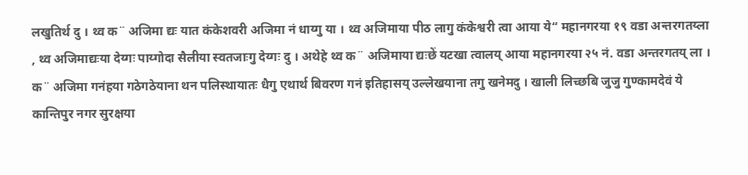लखुतिर्थ दु । थ्व क¨ अजिमा द्यः यात कंकेशवरी अजिमा नं धाय्गु या । थ्व अजिमाया पीठ लागु कंकेश्वरी त्वा आया ये“ महानगरया १९ वडा अन्तरगतय्ला , थ्व अजिमाद्यःया देय्गः पाय्गोदा सैलीया स्वतजाःगु देय्गः दु । अथेहे थ्व क¨ अजिमाया द्यःछें यटखा त्वालय् आया महानगरया २५ नं. वडा अन्तरगतय् ला ।
क¨ अजिमा गनंहया गठेगठेयाना थन पलिस्थायातः धैगु एथार्थ बिवरण गनं इतिहासय् उल्लेखयाना तगु खनेमदु । खाली लिच्छबि जुजु गुण्कामदेवं ये कान्तिपुर नगर सुरक्षया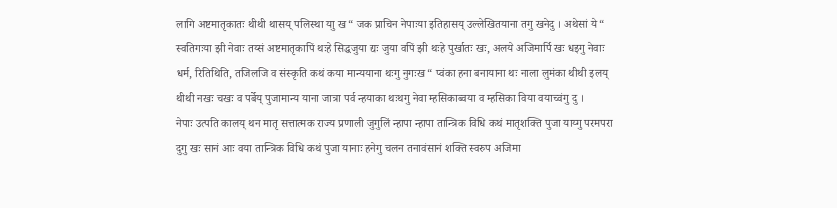लागि अष्टमातृकातः थीथी थासय् पलिस्था याु ख“ जक प्राचिन नेपाःया इतिहासय् उल्लेखितयाना तगु खनेदु । अथेसां ये“ स्वतिगःया झी नेवाः तय्सं अष्टमातृकापिं थःहे सिद्धजुया द्यः जुया वपिं झी थःहे पुर्खातः खः, अलये अजिमार्पि खः धइगु नेवाः धर्म, रितिथिति, तजिलजि व संस्कृति कथं कया मान्ययाना थःगु नुगःख“ प्वंका हना बनायाना थः नाला लुमंका थीथी इलय् थीथी नखः चखः व पर्बेय् पुजामान्य याना जात्रा पर्व न्हयाका थःथगु नेवा म्हसिकाब्वया व म्हसिका विया वयाच्वंगु दु ।
नेपाः उत्पति कालय् थन मातृ सत्तात्मक राज्य प्रणाली जुगुलिं न्हापा न्हापा तान्त्रिक विधि कथं मातृशक्ति पुजा याय्गु परमपरा दुगु खः सानं आः वया तान्त्रिक विधि कथं पुजा यानाः हनेगु चलन तनावंसानं शक्ति स्वरुप अजिमा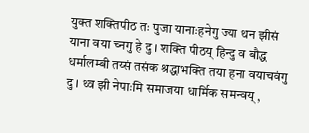युक्त शक्तिपीठ तः पुजा यानाःहनेगु ज्या थन झीसं याना वया च्नगु हे दु । शक्ति पीठय् हिन्दु व बौद्ध धर्मालम्बी तय्सं तसंक श्रद्धाभक्ति तया हना वयाचवंगु दु । थ्व झी नेपाःमि समाजया धार्मिक समन्वय् ,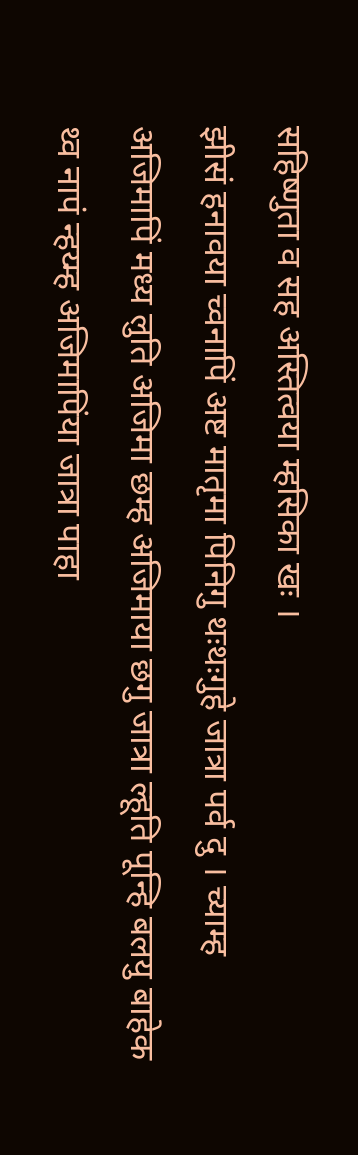सहिष्णुता व सह अस्तित्वया म्हसिका खः ।
झीसं हनावया च्वनापिं अष्ट मातृमा पिनिगु थःथःगुहे जात्रा पर्व दु । च्याम्ह अजिमापिं मध्य लुति अजिमा छम्ह अजिमाया छगु जात्रा ल्हूति पून्हि बलयु बाहेक थ्व नापं न्हय्म्ह अजिमापिंया जात्रा पाहा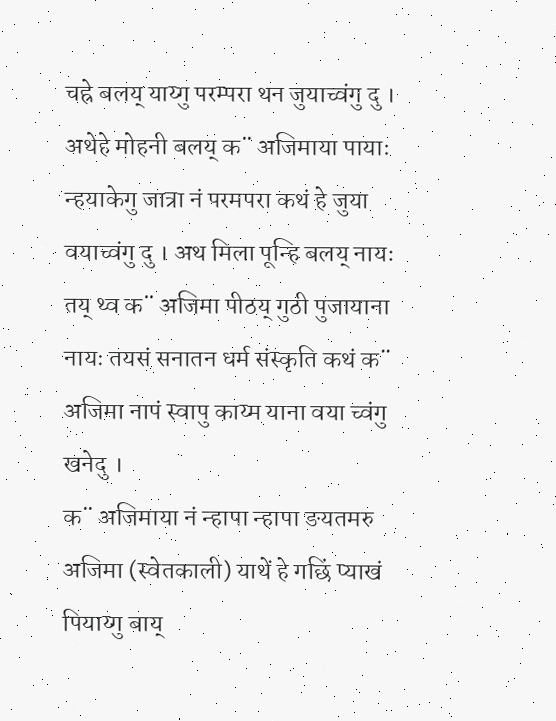चह्रे बलय् याय्गु परम्परा थन जुयाच्वंगु दु । अथेहे मोहनी बलय् क¨ अजिमाया पायाः न्हयाकेगु जात्रा नं परमपरा कथं हे जुया वयाच्वंगु दु । अथ मिला पून्हि बलय् नायः तय् थ्व क¨ अजिमा पीठय् गुठी पुजायाना नायः तयसं सनातन धर्म संस्कृति कथं क¨ अजिमा नापं स्वापु काय्म याना वया च्वंगु खनेदु ।
क¨ अजिमाया नं न्हापा न्हापा ङयतमरु अजिमा (स्वेतकाली) याथें हे गछिं प्याखं पियाय्गु बाय्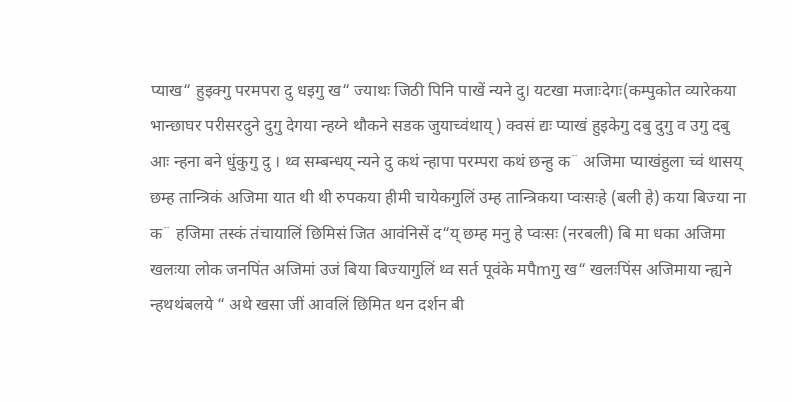प्याख“ हुइक्गु परमपरा दु धइगु ख“ ज्याथः जिठी पिनि पाखें न्यने दु। यटखा मजाःदेगः(कम्पुकोत व्यारेकया भान्छाघर परीसरदुने दुगु देगया न्हय्ने थौकने सडक जुयाच्वंथाय् ) क्वसं द्यः प्याखं हुइकेगु दबु दुगु व उगु दबु आः न्हना बने धुंकुगु दु । थ्व सम्बन्धय् न्यने दु कथं न्हापा परम्परा कथं छन्हु क¨ अजिमा प्याखंहुला च्वं थासय् छम्ह तान्त्रिकं अजिमा यात थी थी रुपकया हीमी चायेकगुलिं उम्ह तान्त्रिकया प्वःसःहे (बली हे) कया बिज्या ना क¨ हजिमा तस्कं तंचायालिं छिमिसं जित आवंनिसें द“य् छम्ह मनु हे प्वःसः (नरबली) बि मा धका अजिमा खलःया लोक जनपिंत अजिमां उजं बिया बिज्यागुलिं थ्व सर्त पूवंके मपैmगु ख“ खलःपिंस अजिमाया न्ह्यने न्हथथंबलये “ अथे खसा जीं आवलिं छिमित थन दर्शन बी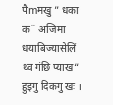पैmमखु ” धका क¨ अजिमा धयाबिज्यासेलिं थ्व गंछि प्याख“ हुइगु दिकगु खः ।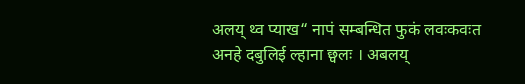अलय् थ्व प्याख“ नापं सम्बन्धित फुकं लवःकवःत अनहे दबुलिई ल्हाना छ्वलः । अबलय्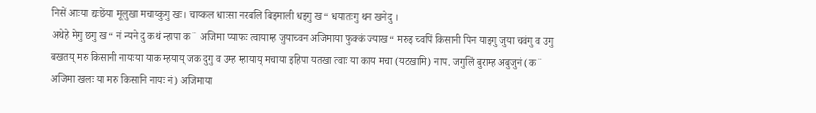निसें आःया द्यःछेंया मूलुखा मचाय्कुगु खः। चाय्कल धाःसा नरबलि बिइमाली धइगु ख“ धयातःगु थन खनेदु ।
अथेहे मेगु छगु ख“ नं न्यने दु कथं न्हापा क¨ अजिमा प्याफः त्वायाम्ह जुयाच्वन अजिमाया फुक्कं ज्याख“ मरुइ च्वपिं किसानी पिन याइगु जुया चवंगु व उगु बखतय् मरु किसानी नायःया याक म्हयाय् जक दुगु व उम्ह म्हायाय् मचाया इहिपा यतखा त्वाः या काय मचा (यटखामि) नाप. जगुलिं बुराम्ह अबुजुनं (क¨ अजिमा खलः या मरु किसानि नायः नं) अजिमाया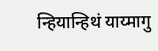न्हियान्हिथं याय्मागु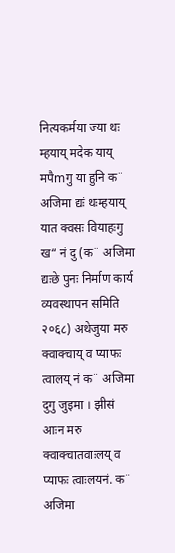नित्यकर्मया ज्या थः म्हयाय् मदेक याय् मपैmगु या हुनि क¨ अजिमा द्यःं थःम्हयाय् यात क्वसः वियाहःगु ख“ नं दु (क¨ अजिमा द्यःछे पुनः निर्माण कार्य व्यवस्थापन समिति २०६८) अथेजुया मरु क्वाक्चाय् व प्याफः त्वालय् नं क¨ अजिमा दुगु जुइमा । झीसं आःन मरु क्वाक्चातवाःलय् व प्याफः त्वाःलयनं. क¨ अजिमा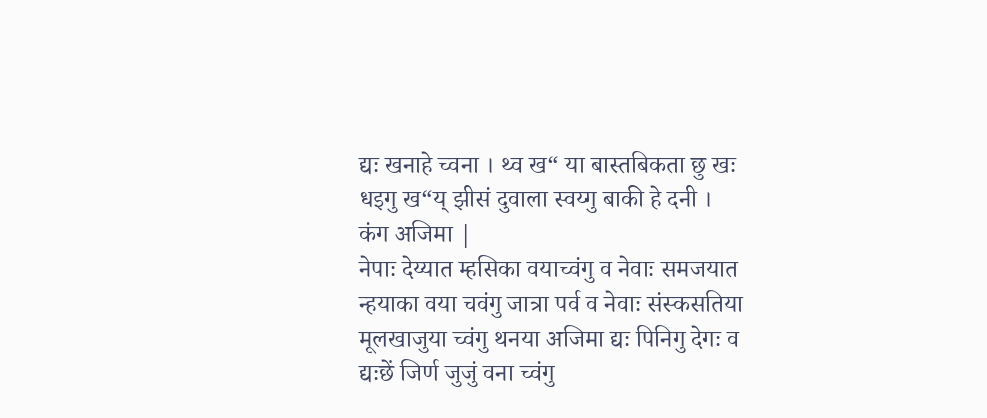द्यः खनाहे च्वना । थ्व ख“ या बास्तबिकता छु खः धइगु ख“य् झीसं दुवाला स्वय्गु बाकी हे दनी ।
कंग अजिमा |
नेपाः देय्यात म्हसिका वयाच्वंगु व नेवाः समजयात न्हयाका वया चवंगु जात्रा पर्व व नेवाः संस्कसतिया मूलखाजुया च्वंगु थनया अजिमा द्यः पिनिगु देगः व द्यःछें जिर्ण जुजुं वना च्वंगु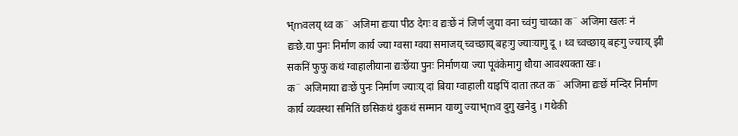भ्mवलय् थ्व क¨ अजिमा द्यःया पीठ देगः व द्यःछें नं जिर्ण जुया वना च्वंगु चाय्का क¨ अजिमा खलः नं द्यःछे.या पुनः निर्माण कार्य ज्या ग्वसा ग्वया समाजय् च्वच्छाय् बहःगु ज्याःयागु दू । थ्व च्वच्छाय् बहःगु ज्याःय् झी सकनिं फुफु कथं ग्वाहालीयाना द्यःछेंया पुनः निर्माणया ज्या पूवंकेमागु थौया आवश्यक्ता खः।
क¨ अजिमाया द्यःछें पुनः निर्माण ज्याःय् दां बिया ग्वाहाली याइपिं दाता तय्त क¨ अजिमा द्यःछें मन्दिर निर्माण कार्य व्यवस्था समितिं छसिकथं थुकथं सम्मान याय्गु ज्याभ्mव दुगु खनेदु । गथेकी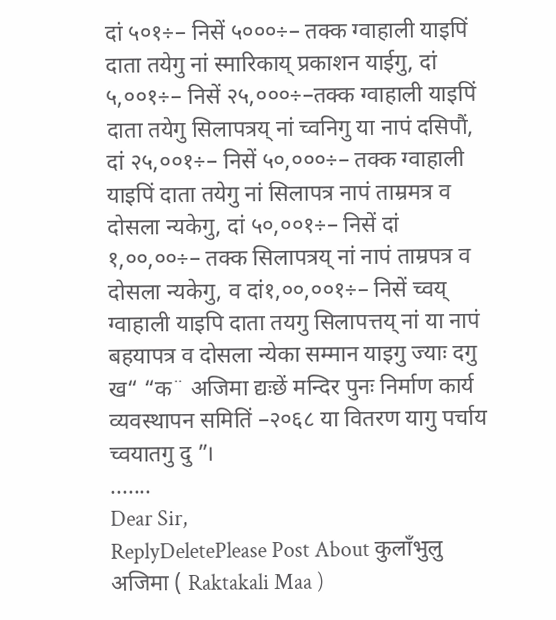दां ५०१÷– निसें ५०००÷– तक्क ग्वाहाली याइपिं दाता तयेगु नां स्मारिकाय् प्रकाशन याईगु, दां ५,००१÷– निसें २५,०००÷–तक्क ग्वाहाली याइपिं दाता तयेगु सिलापत्रय् नां च्वनिगु या नापं दसिपौं, दां २५,००१÷– निसें ५०,०००÷– तक्क ग्वाहाली याइपिं दाता तयेगु नां सिलापत्र नापं ताम्रमत्र व दोसला न्यकेगु, दां ५०,००१÷– निसें दां १,००,००÷– तक्क सिलापत्रय् नां नापं ताम्रपत्र व दोसला न्यकेगु, व दां१,००,००१÷– निसें च्वय् ग्वाहाली याइपि दाता तयगु सिलापत्तय् नां या नापं बहयापत्र व दोसला न्येका सम्मान याइगु ज्याः दगु ख“ “क¨ अजिमा द्यःछें मन्दिर पुनः निर्माण कार्य व्यवस्थापन समितिं –२०६८ या वितरण यागु पर्चाय च्वयातगु दु ”।
.......
Dear Sir,
ReplyDeletePlease Post About कुलाँभुलु अजिमा ( Raktakali Maa )